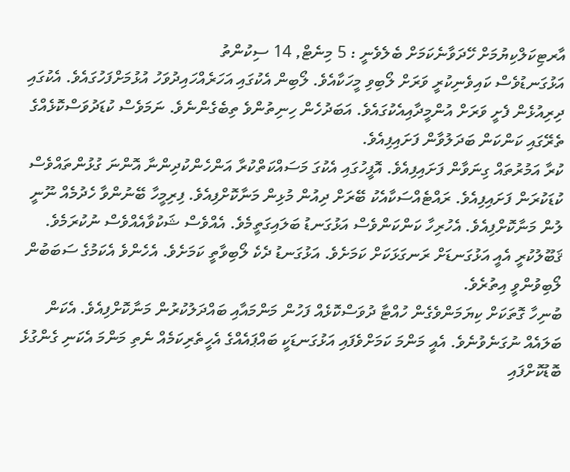އާރޓިކަލްކިޔުމަށް ހޭދަވާނެކަމަށް ބެލެވެނީ : 5 މިނެޓް, 14 ސިކުންތު
އަޅުގަނޑުވެސް ކައިވެނިކުރީ ވަރަށް ލޯބިވި މީހަކާއެވެ. ލޯބިން އެކުގައި އަހަރެއްހައިދުވަހު އުޅުމަށްފަހުގައެވެ. އެކުގައި ދިރިއުޅެން ފެށީ ވަރަށް އުންމީދާއިއެކުގައެވެ. އަބަދުހެން ހިނިތުންވެ ތިބެގެންނެވެ. ނަމަވެސް ކުޑަދުވަސްކޮޅެއްގެ ތެރޭގައި ކަންކަން ބަދަލުވާން ފަށައިފިއެވެ.
ކުރާ އަމުރުތައް ގިނަވާން ފަށައިފިއެވެ. އޮފީހުގައި އެކުގަ މަސައްކަތްކުރާ އަންހެންކުދިންނާ އޮންނަ ގުޅުންތައްވެސް ކުޑަކުރަން ފަށައިފިއެވެ. ރައްޓެއްސަކާއެކު ބޭރަށް ދިއުން މުޅިން މަނާކޮށްފިއެވެ. ފިރިމީހާ ބޭނުންވާ ހެދުމެއް ނޫނީ ލުން މަނާކޮށްފިއެވެ. އެހުރިހާ ކަންކަންވެސް އަޅުގަނޑު ބަލައިގަތީމެވެ. އެއްވެސް ޝަކުވާއެއްވެސް ނުކުރަމެވެ. ޤަބޫލުކުރީ އެއީ އަޅުގަނޑަށް ރަނގަޅަކަށް ކަމަށެވެ. އަޅުގަނޑު ދެކެ ލޯބިވާތީ ކަމަށެވެ. އެހެންވެ އެކަމުގެ ސަބަބުން ލޯބިވުންވީ އިތުރެވެ.
ބުނިހާ ގޮތަކަށް ކިޔަމަންވެގެން ހުއްޓާ ދުވަސްކޮޅެއް ފަހުން މަންމައާއި ބައްދަލުކުރުން މަނާކޮށްފިއެވެ. އެކަން ބަލައެއް ނުގަނެވުނެވެ. އެއީ މަންމަ ކަމަށްވެފައި އަޅުގަނޑަކީ ބައްޕައެއްގެ އެހީތެރިކަމެއް ނެތި މަންމަ އެކަނި ގެންގުޅެ ބޮޑުކޮށްފައި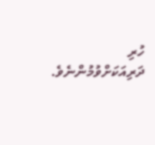ހުރި ދަރިއަކަށްވުމުންނެވެ.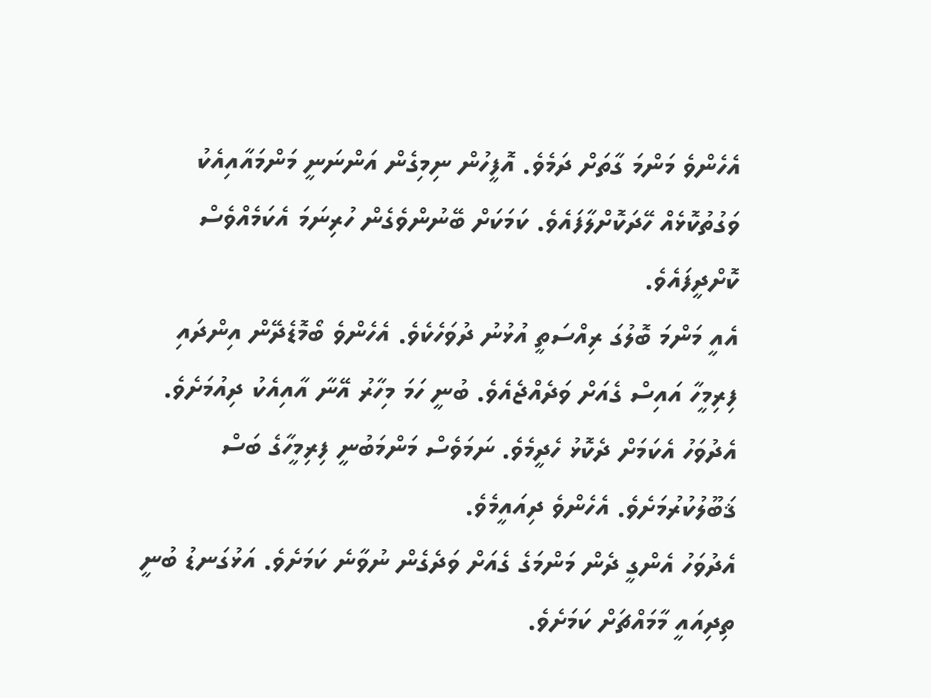އެހެންވެ މަންމަ ގާތަށް ދަމެވެ. އޮފީހުން ނިމިގެން އަންނަނީ މަންމައާއިއެކު ވަގުތުކޮޅެއް ހޭދަކޮށްލާފައެވެ. ކަމަކަށް ބޭނުންވެގެން ހުރިނަމަ އެކަމެއްވެސް ކޮށްދީފައެވެ.
އެއީ މަންމަ ބޮލުގަ ރިއްސަތީ އުޅުނު ދުވަހެކެވެ. އެހެންވެ ބޯމޮޑެދޭން އިންދައި ފިރިމީހާ އައިސް ގެއަށް ވަދެއްޖެއެވެ. ބުނީ ހަމަ މިހާރު އޭނާ އާއިއެކު ދިއުމަށެވެ. އެދުވަހު އެކަމަށް ދެކޮޅު ހެދީމެވެ. ނަމަވެސް މަންމަބުނީ ފިރިމީހާގެ ބަސް ޤަބޫލުކުރުމަށެވެ. އެހެންވެ ދިއައީމެވެ.
އެދުވަހު އެންގީ ދެން މަންމަގެ ގެއަށް ވަދެގެން ނުވާނެ ކަމަށެވެ. އަޅުގަނޑު ބުނީ ތިދިއައީ މާމައްޗަށް ކަމަށެވެ.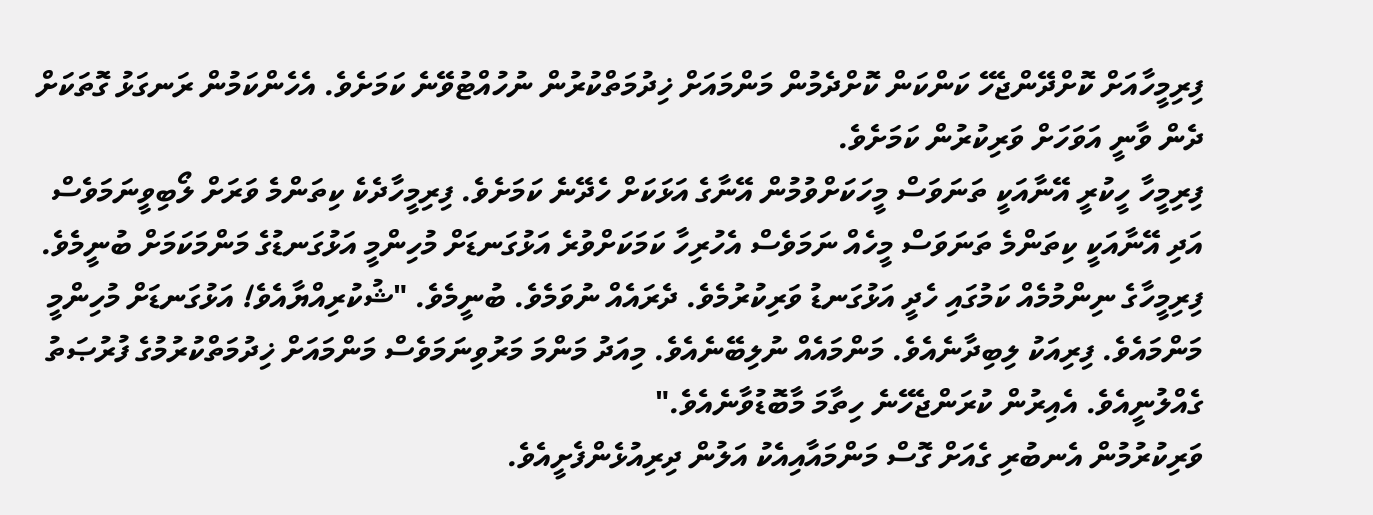ފިރިމީހާއަށް ކޮށްދޭންޖެހޭ ކަންކަން ކޮށްދެމުން މަންމައަށް ޚިދުމަތްކުރުން ނުހުއްޓުވޭނެ ކަމަށެވެ. އެހެންކަމުން ރަނގަޅު ގޮތަކަށް ދެން ވާނީ އަވަހަށް ވަރިކުރުން ކަމަށެވެ.
ފިރިމީހާ ހީކުރީ އޭނާއަކީ ތަނަވަސް މީހަކަށްވުމުން އޭނާގެ އަޅަކަށް ހެދޭނެ ކަމަށެވެ. ފިރިމީހާދެކެ ކިތަންމެ ވަރަށް ލޯބިވީނަމަވެސް އަދި އޭނާއަކީ ކިތަންމެ ތަނަވަސް މީހެއް ނަމަވެސް އެހުރިހާ ކަމަކަށްވުރެ އަޅުގަނޑަށް މުހިންމީ އަޅުގަނޑުގެ މަންމަކަމަށް ބުނީމެވެ.
ފިރިމީހާގެ ނިންމުމެއް ކަމުގައި ހެދީ އަޅުގަނޑު ވަރިކުރުމެވެ. ދެރައެއް ނުވަމެވެ. ބުނީމެވެ. "ޝުކުރިއްޔާއެވެ! އަޅުގަނޑަށް މުހިންމީ މަންމައެވެ. ފިރިއަކު ލިބިދާނެއެވެ. މަންމައެއް ނުލިބޭނެއެވެ. މިއަދު މަންމަ މަރުވިނަމަވެސް މަންމައަށް ޚިދުމަތްކުރުމުގެ ފުރުޞަތު ގެއްލުނީއެވެ. އެއިރުން ކުރަންޖެހޭނެ ހިތާމަ މާބޮޑުވާނެއެވެ."
ވަރިކުރުމުން އެނބުރި ގެއަށް ގޮސް މަންމައާއިއެކު އަލުން ދިރިއުޅެންފެށީއެވެ.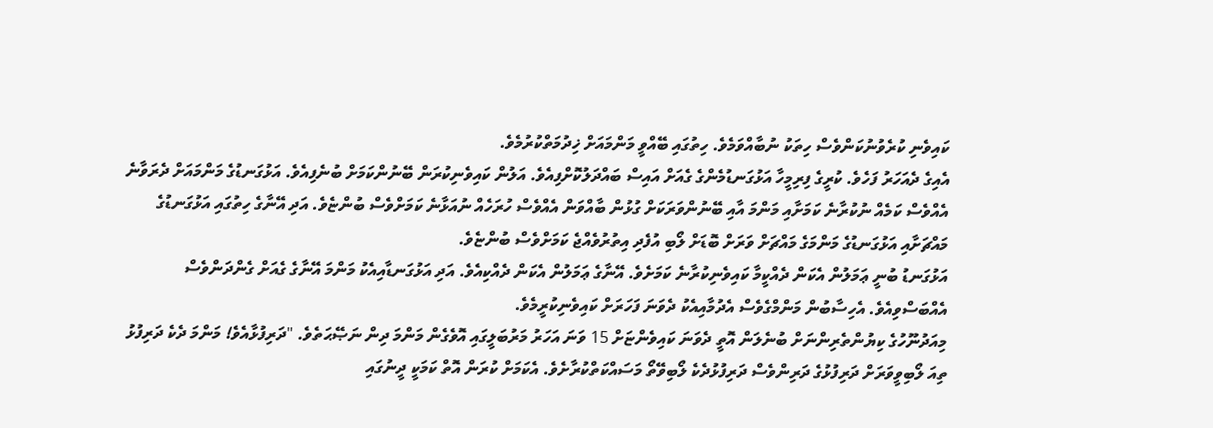ކައިވެނި ކުރެވުނުކަންވެސް ހިތަކު ނުބާއްވަމެވެ. ހިތުގައި ބޭއްވީ މަންމައަށް ޚިދުމަތްކުރުމެވެ.
އެއިގެ ދެއަހަރު ފަހެވެ. ކުރީގެ ފިރިމީހާ އަޅުގަނޑުމެންގެ ގެއަށް އައިސް ބައްދަލުކޮށްފިއެވެ. އަލުން ކައިވެނިކުރަން ބޭނުންކަމަށް ބުނެފިއެވެ. އަޅުގަނޑުގެ މަންމައަށް ދެރަވާނެ އެއްވެސް ކަމެއް ނުކުރާނެ ކަމަށާއި މަންމަ އާއި ބޭނުންވަރަކަށް ގުޅުން ބާއްވަން އެއްވެސް ހުރަހެއް ނުއަޅާނެ ކަމަށްވެސް ބުންޏެވެ. އަދި އޭނާގެ ހިތުގައި އަޅުގަނޑުގެ މައްޗަށާއި އަޅުގަނޑުގެ މަންމަގެ މައްޗަށް ވަރަށް ބޮޑަށް ލޯބި އުފެދި އިތުރުވެއްޖެ ކަމަށްވެސް ބުންޏެވެ.
އަޅުގަނޑު ބުނީ ޢަމަލުން އެކަން ދެއްކީމާ ކައިވެނިކުރާނެ ކަމަށެވެ. އޭނާގެ ޢަމަލުން އެކަން ދެއްކިއެވެ. އަދި އަޅުގަނޑާއިއެކު މަންމަ އޭނާގެ ގެއަށް ގެންދަންވެސް އެއްބަސްވިއެވެ. އެހިސާބުން މަންމްގެވެސް އެދުމާއިއެކު ދެވަނަ ފަހަރަށް ކައިވެނިކުރީމެވެ.
މިއަދުނޫހުގެ ކިޔުންތެރިންނަށް ބުނެލަން އޮތީ ދެވަނަ ކައިވެންޏަށް 15 ވަނަ އަހަރު މަރުބަލީގައި އޮވެގެން މަންމަ ދިން ނަޞޭޙަތެވެ. "ދަރިފުޅާއެވެ! މަންމަ ދެކެ ދަރިފުޅު ތިއަ ލޯބިވީވަރަށް ދަރިފުޅުގެ ދަރިންވެސް ދަރިފުޅުދެކެ ލޯބިވޭތޯ މަސައްކަތްކުރާށެވެ. އެކަމަށް ކުރަން އޮތް ކަމަކީ ދީނުގައި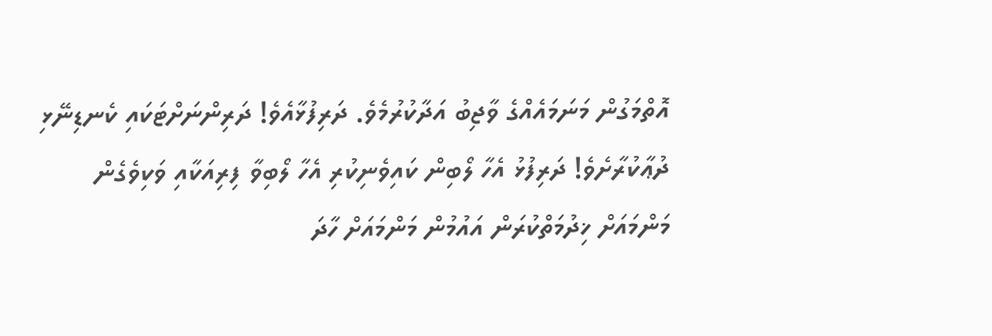އޮތްމަގުން މަނަމައެއްގެ ވާޖިބު އަދާކުރުމެވެ. ދަރިފުޅާއެވެ! ދަރިންނަށްޓަކައި ކެނޑިނޭޅި ދުޢާކުރާށެވެ! ދަރިފުޅު އެހާ ލޯބިން ކައިވެނިކުރި އެހާ ލޯބިވާ ފިރިއަކާއި ވަކިވެގެން މަންމައަށް ޚިދުމަތްކުރަން އައުމުން މަންމައަށް ހާދަ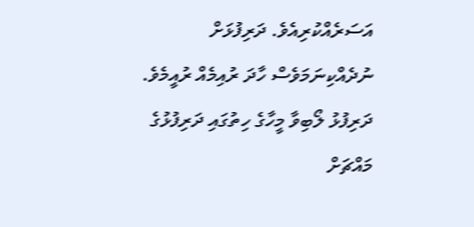އަސަރެއްކުރިއެވެ. ދަރިފުޅަށް ނުދެއްކިނަމަވެސް ހާދަ ރުއިމެއް ރުއީމެވެ. ދަރިފުޅު ލޯބިވާ މީހާގެ ހިތުގައި ދަރިފުޅުގެ މައްޗަށް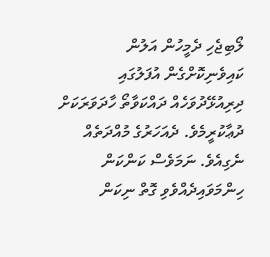ލޯބިޖެހި ދެމީހުން އަލުން ކައިވެނިކޮށްގެން އުފަލުގައި ދިރިއުޅޭދުވަހެއް ދައްކަވާތޯ ހާދަވަރަކަށް ދުޢާކުރީމެވެ. ދެއަހަރުގެ މުއްދަތެއް ނެގިއެވެ. ނަމަވެސް ކަންކަން ހިންމަވައިދެއްވެވި ގޮތް ނިކަން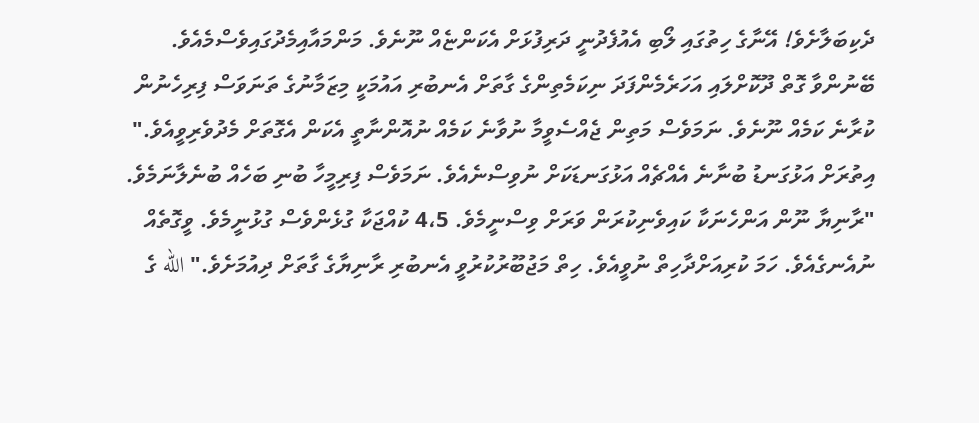ދެކިބަލާށެވެ! އޭނާގެ ހިތުގައި ލޯބި އެއުފެދުނީ ދަރިފުޅަށް އެކަންޏެއް ނޫނެވެ. މަންމައާއިމެދުގައިވެސްމެއެވެ. ބޭނުންވާ ގޮތް ދޫކޮށްލައި އަހަރެމެންފަދަ ނިކަމެތިންގެ ގާތަށް އެނބުރި އައުމަކީ މިޒަމާނުގެ ތަނަވަސް ފިރިހެނުން ކުރާނެ ކަމެއް ނޫނެވެ. ނަމަވެސް މަތިން ޖެއްސެވީމާ ނުވާނެ ކަމެއް ނުއޮންނާތީ އެކަން އެގޮތަށް މެދުވެރިވީއެވެ."
އިތުރަށް އަޅުގަނޑު ބުނާނެ އެއްޗެއް އަޅުގަނޑަކަށް ނުވިސްނެއެވެ. ނަމަވެސް ފިރިމީހާ ބުނި ބަހެއް ބުނެލާނަމެވެ. "ރާނިޔާ ނޫން އަންހެނަކާ ކައިވެނިކުރަން ވަރަށް ވިސްނީމެވެ. 4،5 ކުއްޖަކާ ގުޅެންވެސް ގުޅުނީމެވެ. ވީގޮތެއް ނުއެނގެއެވެ. ހަމަ ކުރިއަށްދާހިތް ނުވީއެވެ. ހިތް މަޖުބޫރުކުރުވީ އެނބުރި ރާނިޔާގެ ގާތަށް ދިއުމަށެވެ." الله ގެ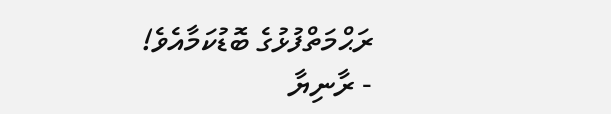ރަޙްމަތްފުޅުގެ ބޮޑުކަމާއެވެ!
- ރާނިޔާ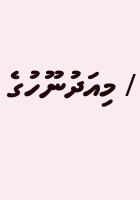/ މިއަދުނޫހުގެ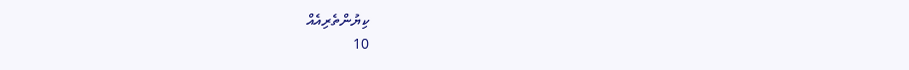ކިޔުންތެރިއެއް
10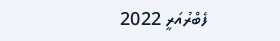ފެބްރުއަރީ 2022